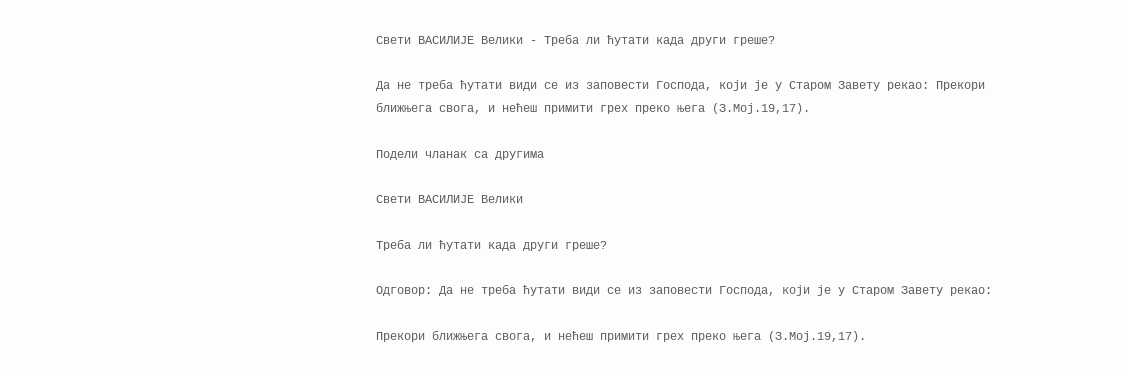Свети ВАСИЛИЈЕ Велики - Треба ли ћутати када други греше?

Да не треба ћутати види се из заповести Господа, који је у Старом Завету рекао: Прекори ближњега свога, и нећеш примити грех преко њега (З.Мој.19,17).

Подели чланак са другима

Свети ВАСИЛИЈЕ Велики

Треба ли ћутати када други греше?

Одговор: Да не треба ћутати види се из заповести Господа, који је у Старом Завету рекао:

Прекори ближњега свога, и нећеш примити грех преко њега (З.Мој.19,17).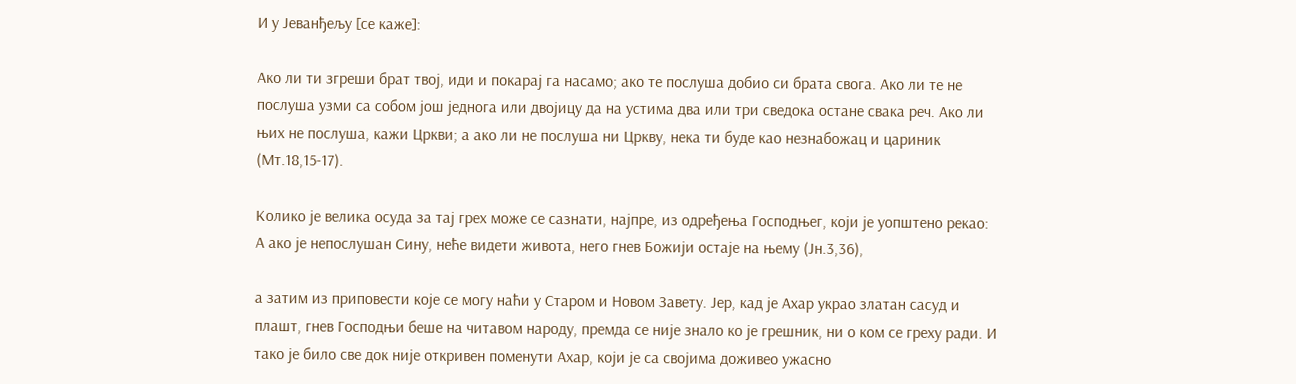И у Јеванђељу [се каже]:

Ако ли ти згреши брат твој, иди и покарај га насамо; ако те послуша добио си брата свога. Ако ли те не послуша узми са собом још једнога или двојицу да на устима два или три сведока остане свака реч. Ако ли њих не послуша, кажи Цркви; а ако ли не послуша ни Цркву, нека ти буде као незнабожац и цариник (Мт.18,15-17).

Колико је велика осуда за тај грех може се сазнати, најпре, из одређења Господњег, који је уопштено рекао:
А ако је непослушан Сину, неће видети живота, него гнев Божији остаје на њему (Јн.3,36),

а затим из приповести које се могу наћи у Старом и Новом Завету. Јер, кад је Ахар украо златан сасуд и плашт, гнев Господњи беше на читавом народу, премда се није знало ко је грешник, ни о ком се греху ради. И тако је било све док није откривен поменути Ахар, који је са својима доживео ужасно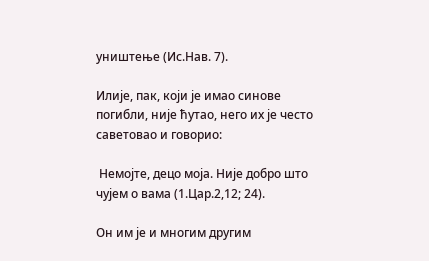уништење (Ис.Нав. 7).

Илије, пак, који је имао синове погибли, није ћутао, него их је често саветовао и говорио:

 Немојте, децо моја. Није добро што чујем о вама (1.Цар.2,12; 24).

Он им је и многим другим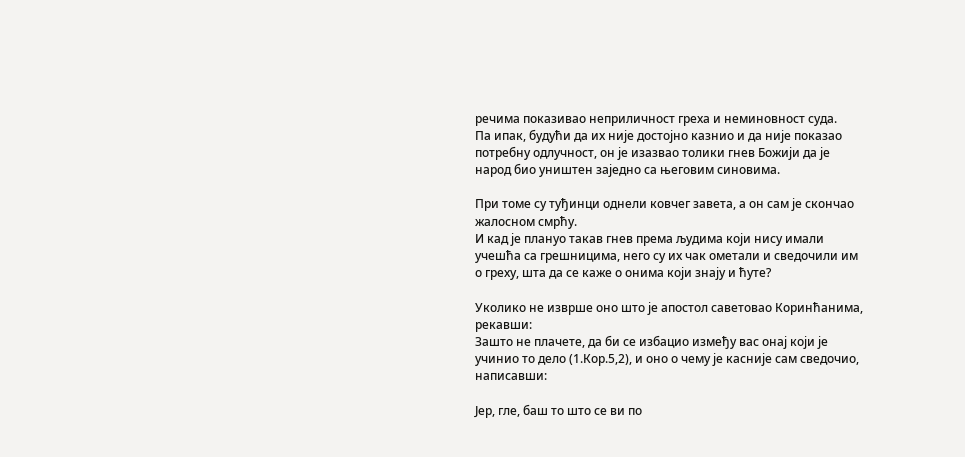речима показивао неприличност греха и неминовност суда.
Па ипак, будући да их није достојно казнио и да није показао потребну одлучност, он је изазвао толики гнев Божији да је народ био уништен заједно са његовим синовима.

При томе су туђинци однели ковчег завета, а он сам је скончао жалосном смрћу.
И кад је плануо такав гнев према људима који нису имали учешћа са грешницима, него су их чак ометали и сведочили им о греху, шта да се каже о онима који знају и ћуте?

Уколико не изврше оно што је апостол саветовао Коринћанима, рекавши:
Зашто не плачете, да би се избацио између вас онај који је учинио то дело (1.Кор.5,2), и оно о чему је касније сам сведочио, написавши:

Јер, гле, баш то што се ви по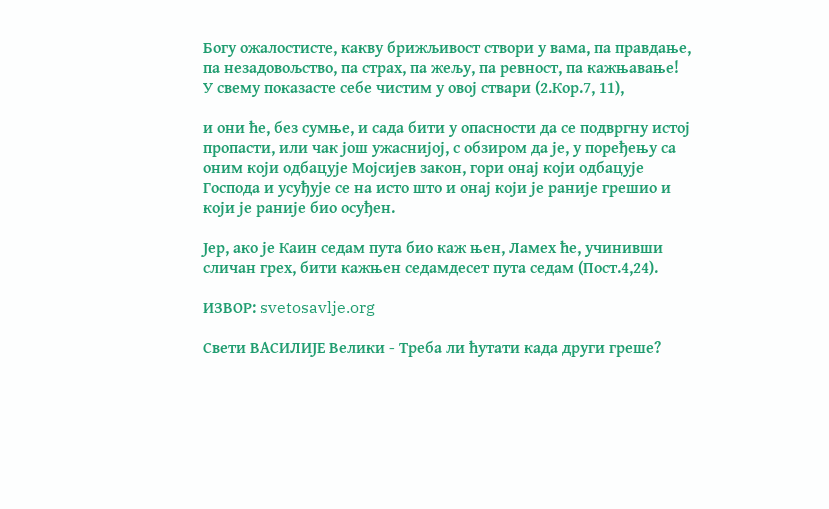Богу ожалостисте, какву брижљивост створи у вама, па правдање, па незадовољство, па страх, па жељу, па ревност, па кажњавање!
У свему показасте себе чистим у овој ствари (2.Кор.7, 11),

и они ће, без сумње, и сада бити у опасности да се подвргну истој пропасти, или чак још ужаснијој, с обзиром да је, у поређењу са оним који одбацује Мојсијев закон, гори онај који одбацује Господа и усуђује се на исто што и онај који је раније грешио и који је раније био осуђен.

Јер, ако је Каин седам пута био каж њен, Ламех ће, учинивши сличан грех, бити кажњен седамдесет пута седам (Пост.4,24).

ИЗВОР: svetosavlje.org

Свети ВАСИЛИЈЕ Велики - Треба ли ћутати када други греше?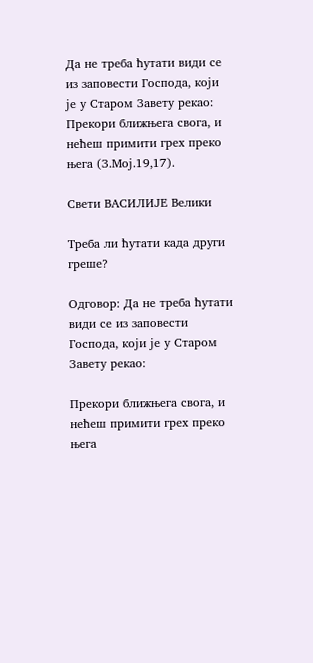Да не треба ћутати види се из заповести Господа, који је у Старом Завету рекао: Прекори ближњега свога, и нећеш примити грех преко њега (З.Мој.19,17).

Свети ВАСИЛИЈЕ Велики

Треба ли ћутати када други греше?

Одговор: Да не треба ћутати види се из заповести Господа, који је у Старом Завету рекао:

Прекори ближњега свога, и нећеш примити грех преко њега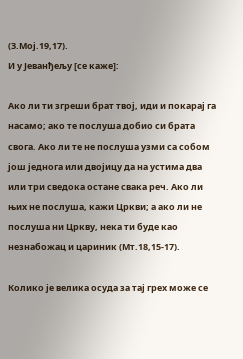(З.Мој.19,17).
И у Јеванђељу [се каже]:

Ако ли ти згреши брат твој, иди и покарај га насамо; ако те послуша добио си брата свога. Ако ли те не послуша узми са собом још једнога или двојицу да на устима два или три сведока остане свака реч. Ако ли њих не послуша, кажи Цркви; а ако ли не послуша ни Цркву, нека ти буде као незнабожац и цариник (Мт.18,15-17).

Колико је велика осуда за тај грех може се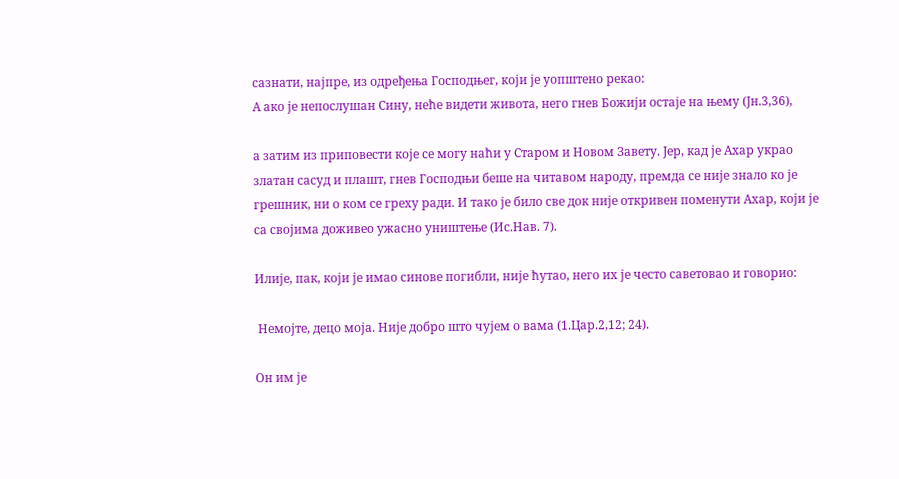сазнати, најпре, из одређења Господњег, који је уопштено рекао:
А ако је непослушан Сину, неће видети живота, него гнев Божији остаје на њему (Јн.3,36),

а затим из приповести које се могу наћи у Старом и Новом Завету. Јер, кад је Ахар украо златан сасуд и плашт, гнев Господњи беше на читавом народу, премда се није знало ко је грешник, ни о ком се греху ради. И тако је било све док није откривен поменути Ахар, који је са својима доживео ужасно уништење (Ис.Нав. 7).

Илије, пак, који је имао синове погибли, није ћутао, него их је често саветовао и говорио:

 Немојте, децо моја. Није добро што чујем о вама (1.Цар.2,12; 24).

Он им је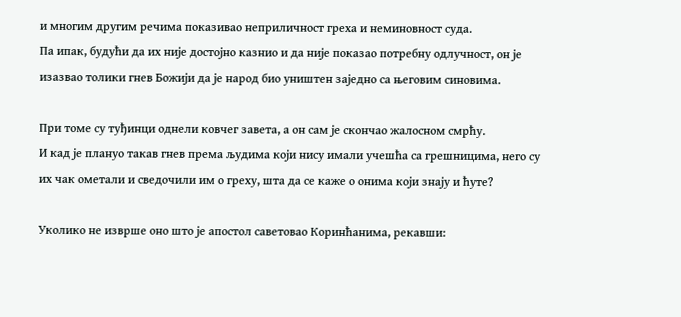и многим другим речима показивао неприличност греха и неминовност суда.
Па ипак, будући да их није достојно казнио и да није показао потребну одлучност, он је изазвао толики гнев Божији да је народ био уништен заједно са његовим синовима.

При томе су туђинци однели ковчег завета, а он сам је скончао жалосном смрћу.
И кад је плануо такав гнев према људима који нису имали учешћа са грешницима, него су их чак ометали и сведочили им о греху, шта да се каже о онима који знају и ћуте?

Уколико не изврше оно што је апостол саветовао Коринћанима, рекавши: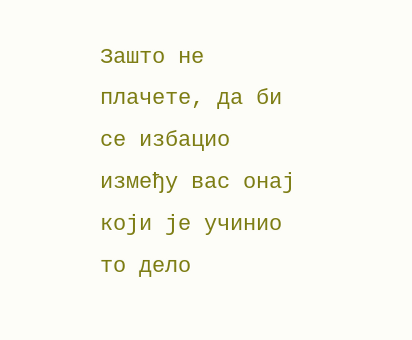Зашто не плачете, да би се избацио између вас онај који је учинио то дело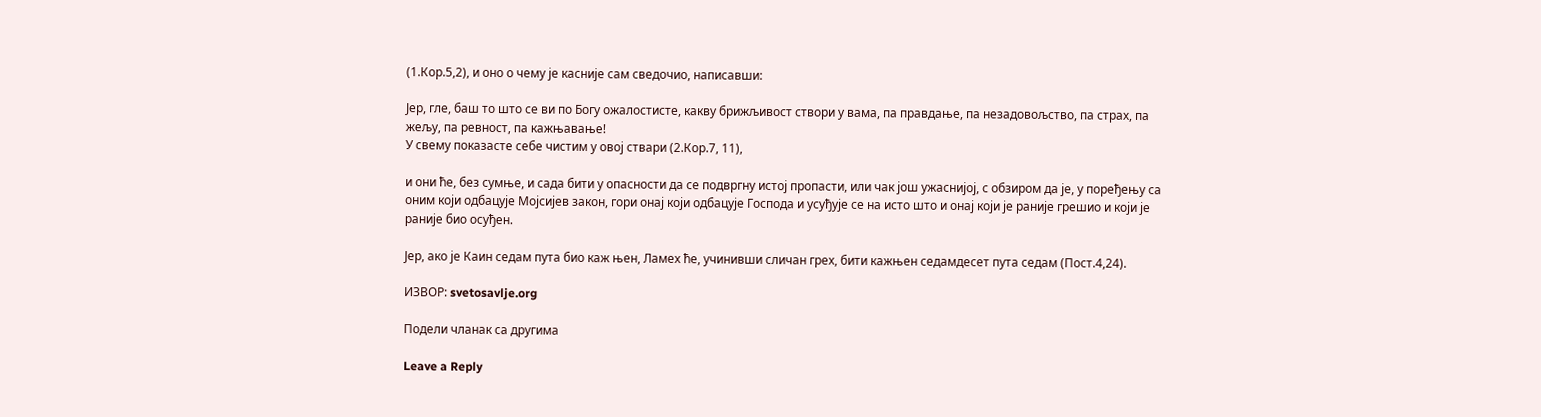(1.Кор.5,2), и оно о чему је касније сам сведочио, написавши:

Јер, гле, баш то што се ви по Богу ожалостисте, какву брижљивост створи у вама, па правдање, па незадовољство, па страх, па жељу, па ревност, па кажњавање!
У свему показасте себе чистим у овој ствари (2.Кор.7, 11),

и они ће, без сумње, и сада бити у опасности да се подвргну истој пропасти, или чак још ужаснијој, с обзиром да је, у поређењу са оним који одбацује Мојсијев закон, гори онај који одбацује Господа и усуђује се на исто што и онај који је раније грешио и који је раније био осуђен.

Јер, ако је Каин седам пута био каж њен, Ламех ће, учинивши сличан грех, бити кажњен седамдесет пута седам (Пост.4,24).

ИЗВОР: svetosavlje.org

Подели чланак са другима

Leave a Reply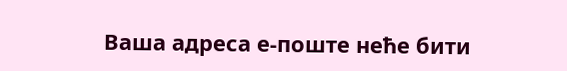Ваша адреса е-поште неће бити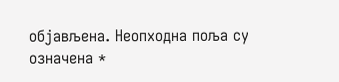објављена. Неопходна поља су означена *